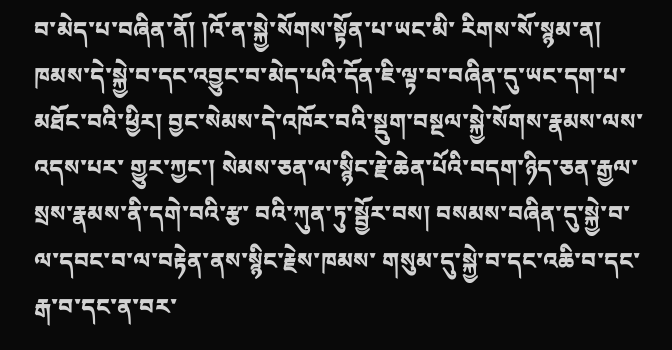བ་མེད་པ་བཞིན་ནོ། །འོ་ན་སྐྱེ་སོགས་སྟོན་པ་ཡང་མི་ རིགས་སོ་སྙམ་ན། ཁམས་དེ་སྐྱེ་བ་དང་འབྱུང་བ་མེད་པའི་དོན་ཇི་ལྟ་བ་བཞིན་དུ་ཡང་དག་པ་ མཐོང་བའི་ཕྱིར། བྱང་སེམས་དེ་འཁོར་བའི་སྡུག་བསྔལ་སྐྱེ་སོགས་རྣམས་ལས་འདས་པར་ གྱུར་ཀྱང་། སེམས་ཅན་ལ་སྙིང་རྗེ་ཆེན་པོའི་བདག་ཉིད་ཅན་རྒྱལ་སྲས་རྣམས་ནི་དགེ་བའི་རྩ་ བའི་ཀུན་ཏུ་སྦྱོར་བས། བསམས་བཞིན་དུ་སྐྱེ་བ་ལ་དབང་བ་ལ་བརྟེན་ནས་སྙིང་རྗེས་ཁམས་ གསུམ་དུ་སྐྱེ་བ་དང་འཆི་བ་དང་རྒ་བ་དང་ན་བར་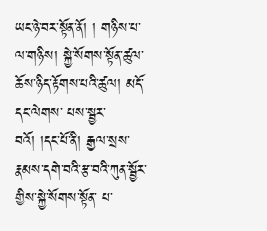ཡང་ཉེ་བར་སྟོན་ནོ། ། གཉིས་པ་ལ་གཉིས། སྐྱེ་སོགས་སྟོན་ཚུལ་ཆོས་ཉིད་རྟོགས་པའི་ཚུལ། མདོ་དང་ལེགས་ པས་སྦྱར་བའོ། །དང་པོ་ནི། རྒྱལ་སྲས་རྣམས་དགེ་བའི་རྩ་བའི་ཀུན་སྦྱོར་གྱིས་སྐྱེ་སོགས་སྟོན་ པ་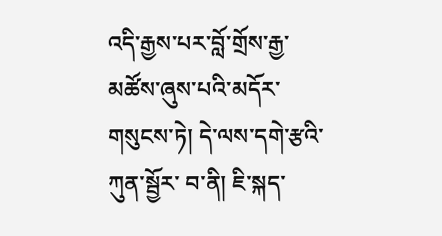འདི་རྒྱས་པར་བློ་གྲོས་རྒྱ་མཚོས་ཞུས་པའི་མདོར་གསུངས་ཏེ། དེ་ལས་དགེ་རྩའི་ཀུན་སྦྱོར་ བ་ནི། ཇི་སྐད་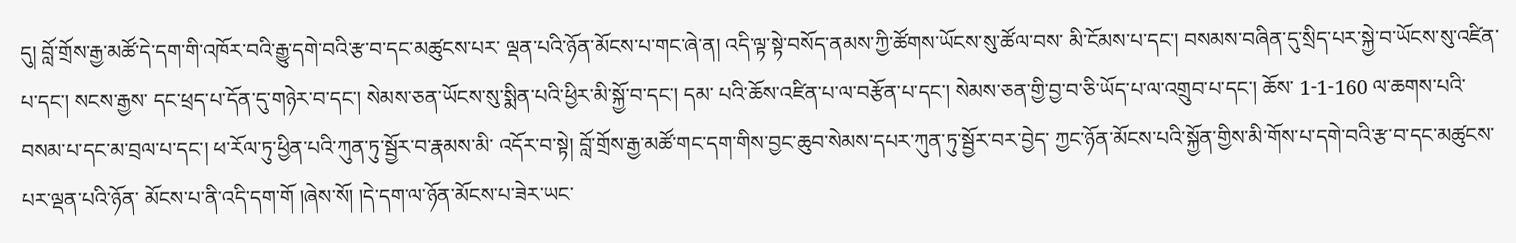དུ། བློ་གྲོས་རྒྱ་མཚོ་དེ་དག་གི་འཁོར་བའི་རྒྱུ་དགེ་བའི་རྩ་བ་དང་མཚུངས་པར་ ལྡན་པའི་ཉོན་མོངས་པ་གང་ཞེ་ན། འདི་ལྟ་སྟེ་བསོད་ནམས་ཀྱི་ཚོགས་ཡོངས་སུ་ཚོལ་བས་ མི་ངོམས་པ་དང་། བསམས་བཞིན་དུ་སྲིད་པར་སྐྱེ་བ་ཡོངས་སུ་འཛིན་པ་དང་། སངས་རྒྱས་ དང་ཕྲད་པ་དོན་དུ་གཉེར་བ་དང་། སེམས་ཅན་ཡོངས་སུ་སྨིན་པའི་ཕྱིར་མི་སྐྱོ་བ་དང་། དམ་ པའི་ཆོས་འཛིན་པ་ལ་བརྩོན་པ་དང་། སེམས་ཅན་གྱི་བྱ་བ་ཅི་ཡོད་པ་ལ་འགྲུབ་པ་དང་། ཆོས་ 1-1-160 ལ་ཆགས་པའི་བསམ་པ་དང་མ་བྲལ་པ་དང་། ཕ་རོལ་ཏུ་ཕྱིན་པའི་ཀུན་ཏུ་སྦྱོར་བ་རྣམས་མི་ འདོར་བ་སྟེ། བློ་གྲོས་རྒྱ་མཚོ་གང་དག་གིས་བྱང་ཆུབ་སེམས་དཔར་ཀུན་ཏུ་སྦྱོར་བར་བྱེད་ ཀྱང་ཉོན་མོངས་པའི་སྐྱོན་གྱིས་མི་གོས་པ་དགེ་བའི་རྩ་བ་དང་མཚུངས་པར་ལྡན་པའི་ཉོན་ མོངས་པ་ནི་འདི་དག་གོ །ཞེས་སོ། །དེ་དག་ལ་ཉོན་མོངས་པ་ཟེར་ཡང་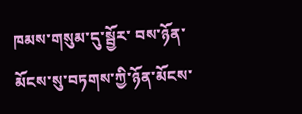ཁམས་གསུམ་དུ་སྦྱོར་ བས་ཉོན་མོངས་སུ་བཏགས་ཀྱི་ཉོན་མོངས་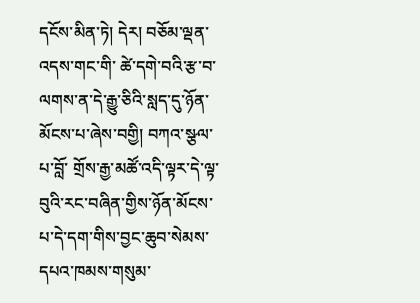དངོས་མིན་ཏེ། དེར། བཅོམ་ལྡན་འདས་གང་གི་ ཚེ་དགེ་བའི་རྩ་བ་ལགས་ན་དེ་རྒྱུ་ཅིའི་སླད་དུ་ཉོན་མོངས་པ་ཞེས་བགྱི། བཀའ་སྩལ་པ་བློ་ གྲོས་རྒྱ་མཚོ་འདི་ལྟར་དེ་ལྟ་བུའི་རང་བཞིན་གྱིས་ཉོན་མོངས་པ་དེ་དག་གིས་བྱང་ཆུབ་སེམས་ དཔའ་ཁམས་གསུམ་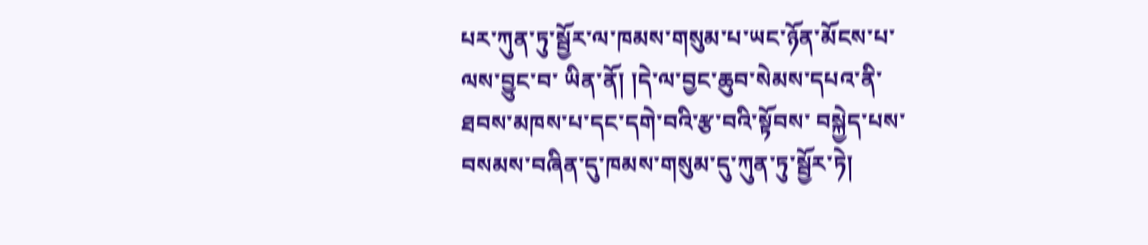པར་ཀུན་ཏུ་སྦྱོར་ལ་ཁམས་གསུམ་པ་ཡང་ཉོན་མོངས་པ་ལས་བྱུང་བ་ ཡིན་ནོ། །དེ་ལ་བྱང་ཆུབ་སེམས་དཔའ་ནི་ཐབས་མཁས་པ་དང་དགེ་བའི་རྩ་བའི་སྟོབས་ བསྐྱེད་པས་བསམས་བཞིན་དུ་ཁམས་གསུམ་དུ་ཀུན་ཏུ་སྦྱོར་ཏེ།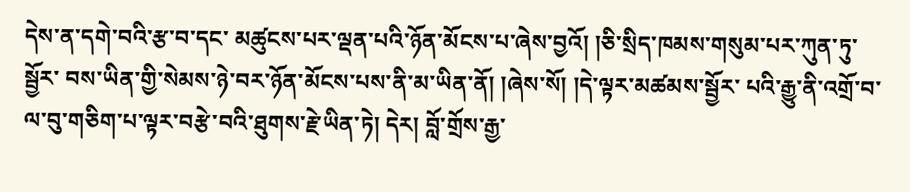དེས་ན་དགེ་བའི་རྩ་བ་དང་ མཚུངས་པར་ལྡན་པའི་ཉོན་མོངས་པ་ཞེས་བྱའོ། །ཅི་སྲིད་ཁམས་གསུམ་པར་ཀུན་ཏུ་སྦྱོར་ བས་ཡིན་གྱི་སེམས་ཉེ་བར་ཉོན་མོངས་པས་ནི་མ་ཡིན་ནོ། །ཞེས་སོ། །དེ་ལྟར་མཚམས་སྦྱོར་ པའི་རྒྱུ་ནི་འགྲོ་བ་ལ་བུ་གཅིག་པ་ལྟར་བརྩེ་བའི་ཐུགས་རྗེ་ཡིན་ཏེ། དེར། བློ་གྲོས་རྒྱ་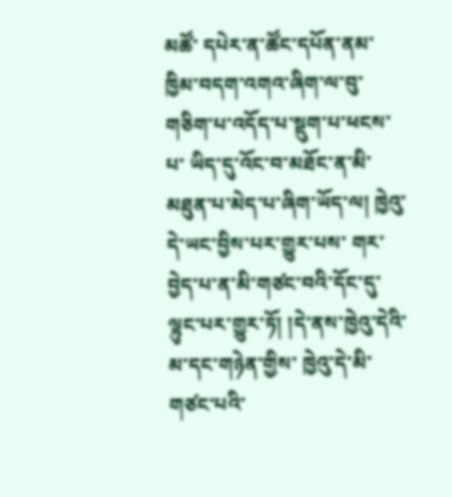མཚོ་ དཔེར་ན་ཚོང་དཔོན་ནམ་ཁྱིམ་བདག་འགའ་ཞིག་ལ་བུ་གཅིག་པ་འདོད་པ་སྡུག་པ་ཕངས་པ་ ཡིད་དུ་འོང་བ་མཐོང་ན་མི་མཐུན་པ་མེད་པ་ཞིག་ཡོད་ལ། ཁྱེའུ་དེ་ཡང་བྱིས་པར་གྱུར་པས་ གར་བྱེད་པ་ན་མི་གཙང་བའི་དོང་དུ་ལྷུང་པར་གྱུར་ཏོ། །དེ་ནས་ཁྱེའུ་དེའི་མ་དང་གཉེན་གྱིས་ ཁྱེའུ་དེ་མི་གཙང་པའི་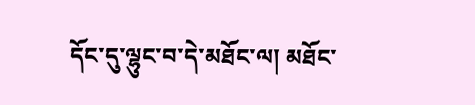དོང་དུ་ལྷུང་བ་དེ་མཐོང་ལ། མཐོང་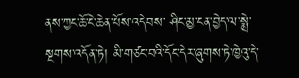ནས་ཀྱང་ཆོ་ངེ་ཆེན་པོས་འདེབས་ ཤིང་མྱ་ངན་བྱེད་ལ་སྨྲེ་སྔགས་འདོན་ཏེ། མི་གཙང་བའི་དོང་དེར་ཞུགས་ཏེ་ཁྱེའུ་དེ་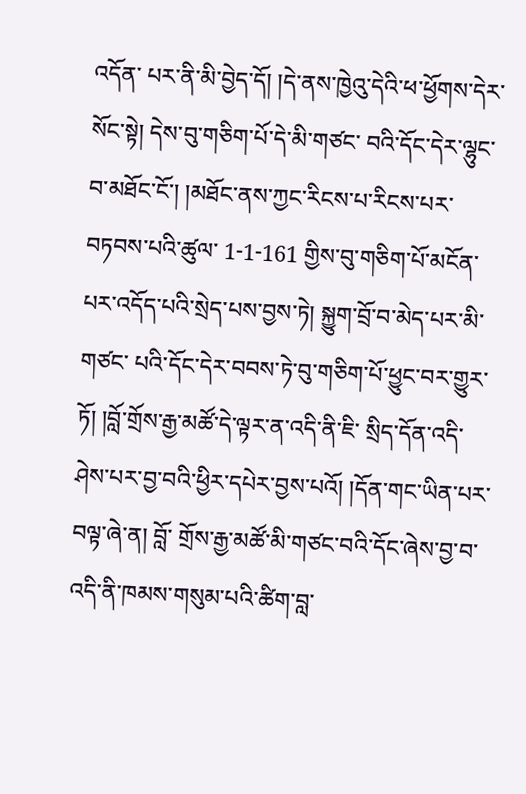འདོན་ པར་ནི་མི་བྱེད་དོ། །དེ་ནས་ཁྱེའུ་དེའི་ཕ་ཕྱོགས་དེར་སོང་སྟེ། དེས་བུ་གཅིག་པོ་དེ་མི་གཙང་ བའི་དོང་དེར་ལྷུང་བ་མཐོང་ངོ་། །མཐོང་ནས་ཀྱང་རིངས་པ་རིངས་པར་བཏབས་པའི་ཚུལ་ 1-1-161 གྱིས་བུ་གཅིག་པོ་མངོན་པར་འདོད་པའི་སྲེད་པས་བྱས་ཏེ། སྐྱུག་བྲོ་བ་མེད་པར་མི་གཙང་ པའི་དོང་དེར་བབས་ཏེ་བུ་གཅིག་པོ་ཕྱུང་བར་གྱུར་ཏོ། །བློ་གྲོས་རྒྱ་མཚོ་དེ་ལྟར་ན་འདི་ནི་ཇི་ སྲིད་དོན་འདི་ཤེས་པར་བྱ་བའི་ཕྱིར་དཔེར་བྱས་པའོ། །དོན་གང་ཡིན་པར་བལྟ་ཞེ་ན། བློ་ གྲོས་རྒྱ་མཚོ་མི་གཙང་བའི་དོང་ཞེས་བྱ་བ་འདི་ནི་ཁམས་གསུམ་པའི་ཚིག་བླ་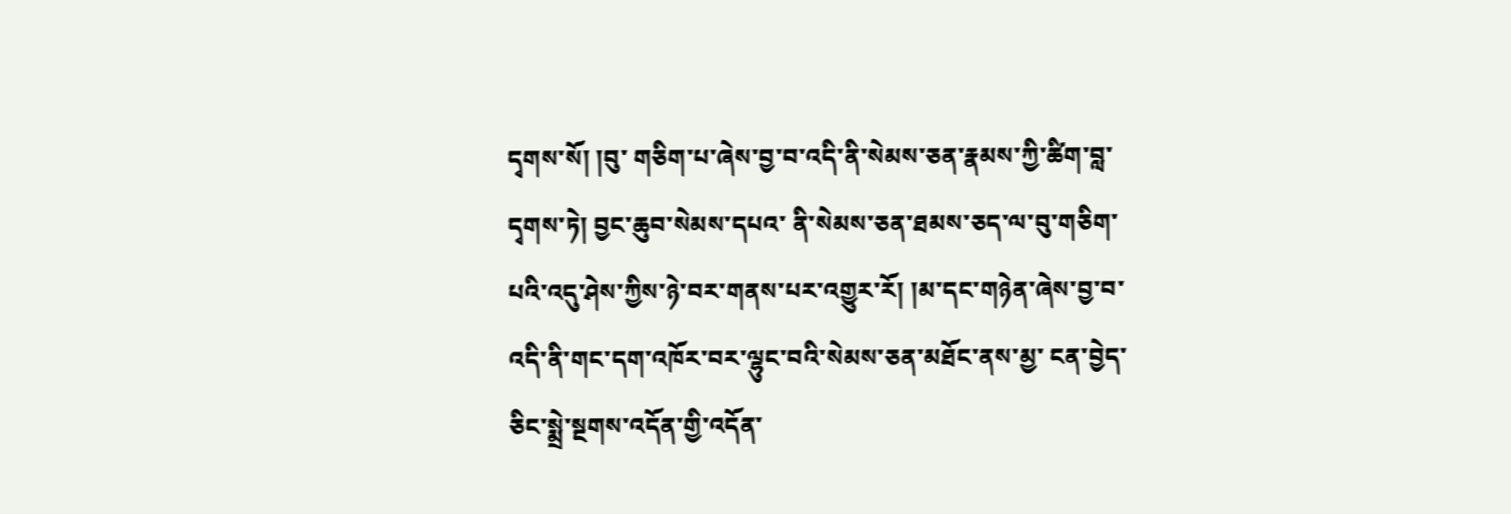དྭགས་སོ། །བུ་ གཅིག་པ་ཞེས་བྱ་བ་འདི་ནི་སེམས་ཅན་རྣམས་ཀྱི་ཚིག་བླ་དྭགས་ཏེ། བྱང་ཆུབ་སེམས་དཔའ་ ནི་སེམས་ཅན་ཐམས་ཅད་ལ་བུ་གཅིག་པའི་འདུ་ཤེས་ཀྱིས་ཉེ་བར་གནས་པར་འགྱུར་རོ། །མ་དང་གཉེན་ཞེས་བྱ་བ་འདི་ནི་གང་དག་འཁོར་བར་ལྷུང་བའི་སེམས་ཅན་མཐོང་ནས་མྱ་ ངན་བྱེད་ཅིང་སྨྲེ་སྔགས་འདོན་གྱི་འདོན་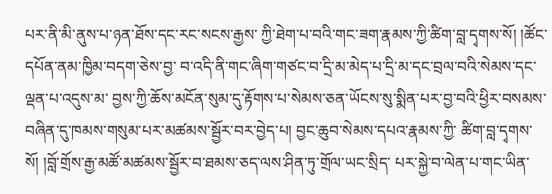པར་ནི་མི་ནུས་པ་ཉན་ཐོས་དང་རང་སངས་རྒྱས་ ཀྱི་ཐེག་པ་བའི་གང་ཟག་རྣམས་ཀྱི་ཚིག་བླ་དྭགས་སོ། །ཚོང་དཔོན་ནམ་ཁྱིམ་བདག་ཅེས་བྱ་ བ་འདི་ནི་གང་ཞིག་གཙང་བ་དྲི་མ་མེད་པ་དྲི་མ་དང་བྲལ་བའི་སེམས་དང་ལྡན་པ་འདུས་མ་ བྱས་ཀྱི་ཆོས་མངོན་སུམ་དུ་རྟོགས་པ་སེམས་ཅན་ཡོངས་སུ་སྨིན་པར་བྱ་བའི་ཕྱིར་བསམས་ བཞིན་དུ་ཁམས་གསུམ་པར་མཚམས་སྦྱོར་བར་བྱེད་པ། བྱང་ཆུབ་སེམས་དཔའ་རྣམས་ཀྱི་ ཚིག་བླ་དྭགས་སོ། །བློ་གྲོས་རྒྱ་མཚོ་མཚམས་སྦྱོར་བ་ཐམས་ཅད་ལས་ཤིན་ཏུ་གྲོལ་ཡང་སྲིད་ པར་སྐྱེ་བ་ལེན་པ་གང་ཡིན་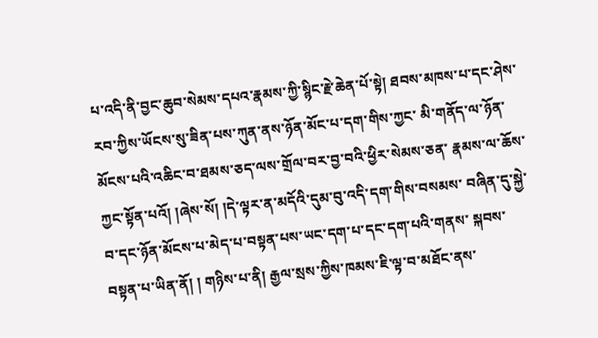པ་འདི་ནི་བྱང་ཆུབ་སེམས་དཔའ་རྣམས་ཀྱི་སྙིང་རྗེ་ཆེན་པོ་སྟེ། ཐབས་མཁས་པ་དང་ཤེས་རབ་ཀྱིས་ཡོངས་སུ་ཟིན་པས་ཀུན་ནས་ཉོན་མོང་པ་དག་གིས་ཀྱང་ མི་གནོད་ལ་ཉོན་མོངས་པའི་འཆིང་བ་ཐམས་ཅད་ལས་གྲོལ་བར་བྱ་བའི་ཕྱིར་སེམས་ཅན་ རྣམས་ལ་ཆོས་ཀྱང་སྟོན་པའོ། །ཞེས་སོ། །དེ་ལྟར་ན་མདོའི་དུམ་བུ་འདི་དག་གིས་བསམས་ བཞིན་དུ་སྐྱེ་བ་དང་ཉོན་མོངས་པ་མེད་པ་བསྟན་པས་ཡང་དག་པ་དང་དག་པའི་གནས་ སྐབས་བསྟན་པ་ཡིན་ནོ། ། གཉིས་པ་ནི། རྒྱལ་སྲས་ཀྱིས་ཁམས་ཇི་ལྟ་བ་མཐོང་ནས་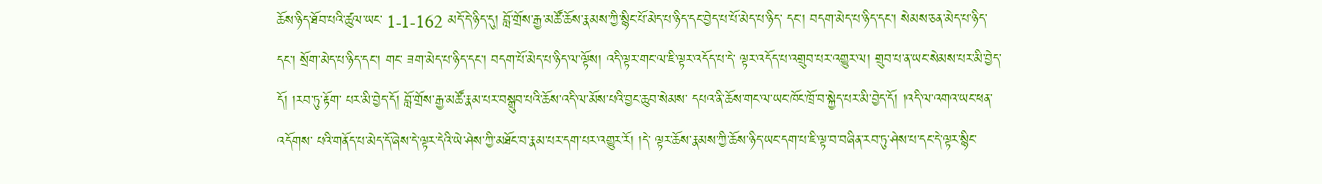ཆོས་ཉིད་ཐོབ་པའི་ཚུལ་ཡང་ 1-1-162 མདོ་དེ་ཉིད་དུ། བློ་གྲོས་རྒྱ་མཚོ་ཆོས་རྣམས་ཀྱི་སྙིང་པོ་མེད་པ་ཉིད་དང་བྱེད་པ་པོ་མེད་པ་ཉིད་ དང་། བདག་མེད་པ་ཉིད་དང་། སེམས་ཅན་མེད་པ་ཉིད་དང་། སྲོག་མེད་པ་ཉིད་དང་། གང་ ཟག་མེད་པ་ཉིད་དང་། བདག་པོ་མེད་པ་ཉིད་ལ་ལྟོས། འདི་ལྟར་གང་ལ་ཇི་ལྟར་འདོད་པ་དེ་ ལྟར་འདོད་པ་འགྲུབ་པར་འགྱུར་ལ། གྲུབ་པ་ན་ཡང་སེམས་པར་མི་བྱེད་དོ། །རབ་ཏུ་རྟོག་ པར་མི་བྱེད་དོ། བློ་གྲོས་རྒྱ་མཚོ་རྣམ་པར་བསྒྲུབ་པའི་ཆོས་འདི་ལ་མོས་པའི་བྱང་ཆུབ་སེམས་ དཔའ་ནི་ཆོས་གང་ལ་ཡང་ཁོང་ཁྲོ་བ་སྐྱེད་པར་མི་བྱེད་དོ། །འདི་ལ་འགའ་ཡང་ཕན་འདོགས་ པའི་གནོད་པ་མེད་དོ་ཞེས་དེ་ལྟར་དེའི་ཡེ་ཤེས་ཀྱི་མཐོང་བ་རྣམ་པར་དག་པར་འགྱུར་རོ། །དེ་ ལྟར་ཆོས་རྣམས་ཀྱི་ཆོས་ཉིད་ཡང་དག་པ་ཇི་ལྟ་བ་བཞིན་རབ་ཏུ་ཤེས་པ་དང་དེ་ལྟར་སྙིང་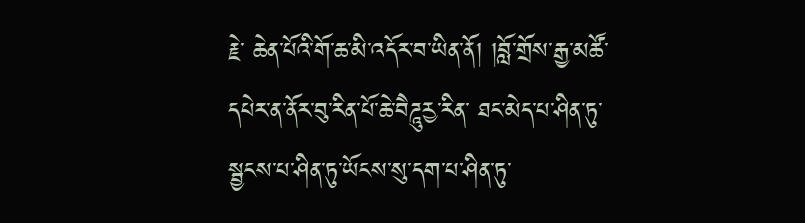རྗེ་ ཆེན་པོའི་གོ་ཆ་མི་འདོར་བ་ཡིན་ནོ། །བློ་གྲོས་རྒྱ་མཚོ་དཔེར་ན་ནོར་བུ་རིན་པོ་ཆེ་བཻཌཱུརྱ་རིན་ ཐང་མེད་པ་ཤིན་ཏུ་སྦྱངས་པ་ཤིན་ཏུ་ཡོངས་སུ་དག་པ་ཤིན་ཏུ་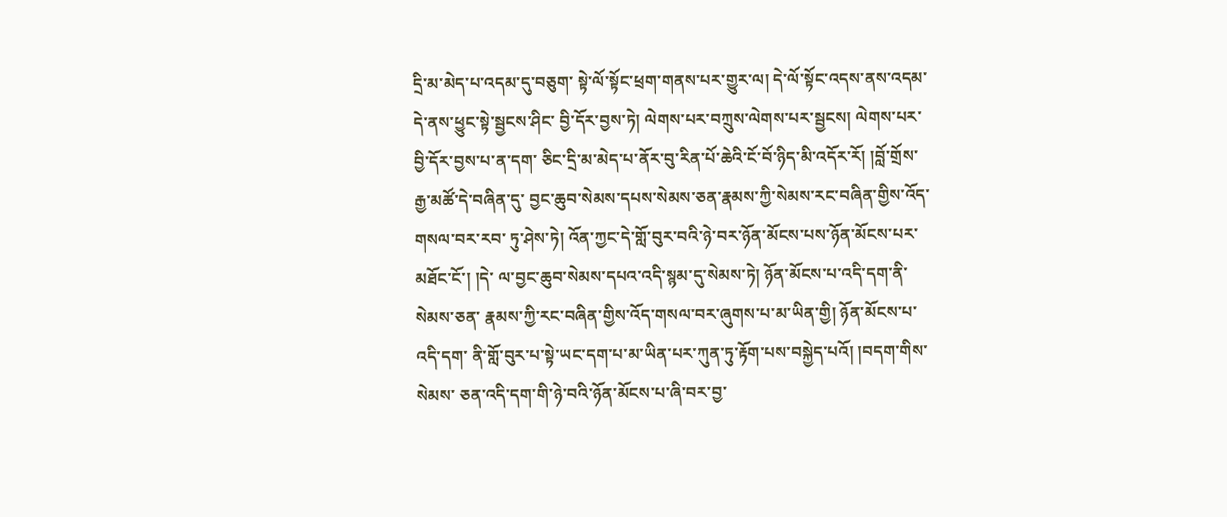དྲི་མ་མེད་པ་འདམ་དུ་བཅུག་ སྟེ་ལོ་སྟོང་ཕྲག་གནས་པར་གྱུར་ལ། དེ་ལོ་སྟོང་འདས་ནས་འདམ་དེ་ནས་ཕྱུང་སྟེ་སྦྱངས་ཤིང་ བྱི་དོར་བྱས་ཏེ། ལེགས་པར་བཀྲུས་ལེགས་པར་སྦྱངས། ལེགས་པར་བྱི་དོར་བྱས་པ་ན་དག་ ཅིང་དྲི་མ་མེད་པ་ནོར་བུ་རིན་པོ་ཆེའི་ངོ་བོ་ཉིད་མི་འདོར་རོ། །བློ་གྲོས་རྒྱ་མཚོ་དེ་བཞིན་དུ་ བྱང་ཆུབ་སེམས་དཔས་སེམས་ཅན་རྣམས་ཀྱི་སེམས་རང་བཞིན་གྱིས་འོད་གསལ་བར་རབ་ ཏུ་ཤེས་ཏེ། འོན་ཀྱང་དེ་གློ་བུར་བའི་ཉེ་བར་ཉོན་མོངས་པས་ཉོན་མོངས་པར་མཐོང་ངོ་། །དེ་ ལ་བྱང་ཆུབ་སེམས་དཔའ་འདི་སྙམ་དུ་སེམས་ཏེ། ཉོན་མོངས་པ་འདི་དག་ནི་སེམས་ཅན་ རྣམས་ཀྱི་རང་བཞིན་གྱིས་འོད་གསལ་བར་ཞུགས་པ་མ་ཡིན་གྱི། ཉོན་མོངས་པ་འདི་དག་ ནི་གློ་བུར་པ་སྟེ་ཡང་དག་པ་མ་ཡིན་པར་ཀུན་ཏུ་རྟོག་པས་བསྐྱེད་པའོ། །བདག་གིས་སེམས་ ཅན་འདི་དག་གི་ཉེ་བའི་ཉོན་མོངས་པ་ཞི་བར་བྱ་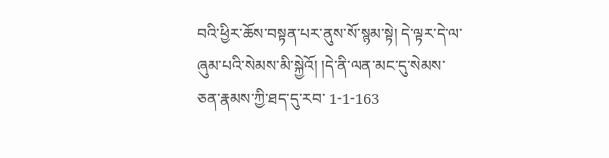བའི་ཕྱིར་ཆོས་བསྟན་པར་ནུས་སོ་སྙམ་སྟེ། དེ་ལྟར་དེ་ལ་ཞུམ་པའི་སེམས་མི་སྐྱེའོ། །དེ་ནི་ལན་མང་དུ་སེམས་ཅན་རྣམས་ཀྱི་ཐད་དུ་རབ་ 1-1-163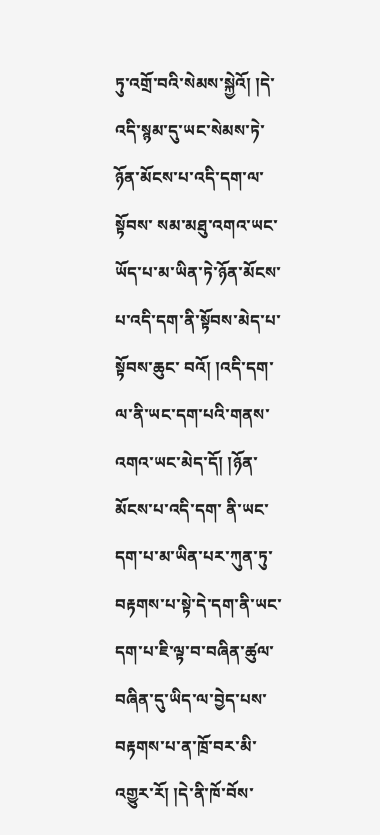ཏུ་འགྲོ་བའི་སེམས་སྐྱེའོ། །དེ་འདི་སྙམ་དུ་ཡང་སེམས་ཏེ་ཉོན་མོངས་པ་འདི་དག་ལ་སྟོབས་ སམ་མཐུ་འགའ་ཡང་ཡོད་པ་མ་ཡིན་ཏེ་ཉོན་མོངས་པ་འདི་དག་ནི་སྟོབས་མེད་པ་སྟོབས་ཆུང་ བའོ། །འདི་དག་ལ་ནི་ཡང་དག་པའི་གནས་འགའ་ཡང་མེད་དོ། །ཉོན་མོངས་པ་འདི་དག་ ནི་ཡང་དག་པ་མ་ཡིན་པར་ཀུན་ཏུ་བརྟགས་པ་སྟེ་དེ་དག་ནི་ཡང་དག་པ་ཇི་ལྟ་བ་བཞིན་ཚུལ་ བཞིན་དུ་ཡིད་ལ་བྱེད་པས་བརྟགས་པ་ན་ཁྲོ་བར་མི་འགྱུར་རོ། །དེ་ནི་ཁོ་བོས་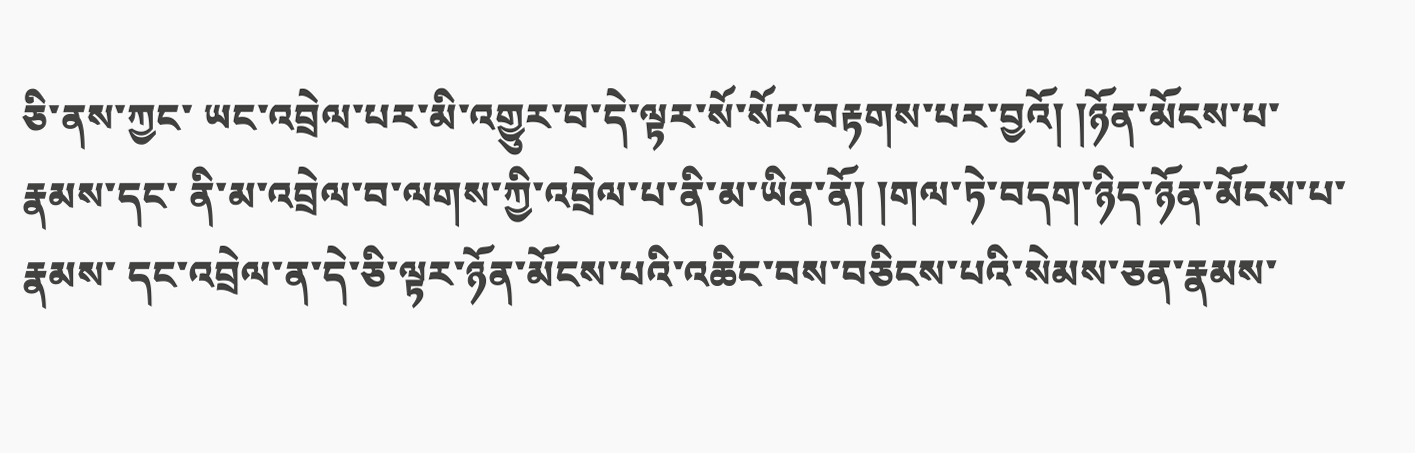ཅི་ནས་ཀྱང་ ཡང་འབྲེལ་པར་མི་འགྱུར་བ་དེ་ལྟར་སོ་སོར་བརྟགས་པར་བྱའོ། །ཉོན་མོངས་པ་རྣམས་དང་ ནི་མ་འབྲེལ་བ་ལགས་ཀྱི་འབྲེལ་པ་ནི་མ་ཡིན་ནོ། །གལ་ཏེ་བདག་ཉིད་ཉོན་མོངས་པ་རྣམས་ དང་འབྲེལ་ན་དེ་ཅི་ལྟར་ཉོན་མོངས་པའི་འཆིང་བས་བཅིངས་པའི་སེམས་ཅན་རྣམས་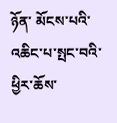ཉོན་ མོངས་པའི་འཆིང་པ་སྤང་བའི་ཕྱིར་ཆོས་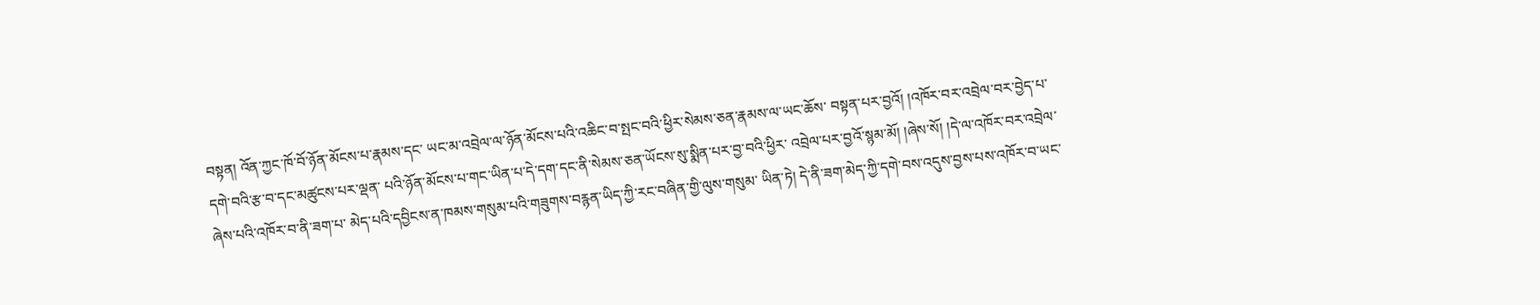བསྟན། འོན་ཀྱང་ཁོ་བོ་ཉོན་མོངས་པ་རྣམས་དང་ ཡང་མ་འབྲེལ་ལ་ཉོན་མོངས་པའི་འཆིང་བ་སྤང་བའི་ཕྱིར་སེམས་ཅན་རྣམས་ལ་ཡང་ཆོས་ བསྟན་པར་བྱའོ། །འཁོར་བར་འབྲེལ་བར་བྱེད་པ་དགེ་བའི་རྩ་བ་དང་མཚུངས་པར་ལྡན་ པའི་ཉོན་མོངས་པ་གང་ཡིན་པ་དེ་དག་དང་ནི་སེམས་ཅན་ཡོངས་སུ་སྨིན་པར་བྱ་བའི་ཕྱིར་ འབྲེལ་པར་བྱའོ་སྙམ་མོ། །ཞེས་སོ། །དེ་ལ་འཁོར་བར་འབྲེལ་ཞེས་པའི་འཁོར་བ་ནི་ཟག་པ་ མེད་པའི་དབྱིངས་ན་ཁམས་གསུམ་པའི་གཟུགས་བརྙན་ཡིད་ཀྱི་རང་བཞིན་གྱི་ལུས་གསུམ་ ཡིན་ཏེ། དེ་ནི་ཟག་མེད་ཀྱི་དགེ་བས་འདུས་བྱས་པས་འཁོར་བ་ཡང་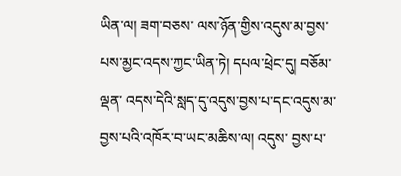ཡིན་ལ། ཟག་བཅས་ ལས་ཉོན་གྱིས་འདུས་མ་བྱས་པས་མྱང་འདས་ཀྱང་ཡིན་ཏེ། དཔལ་ཕྲེང་དུ། བཅོམ་ལྡན་ འདས་དེའི་སླད་དུ་འདུས་བྱས་པ་དང་འདུས་མ་བྱས་པའི་འཁོར་བ་ཡང་མཆིས་ལ། འདུས་ བྱས་པ་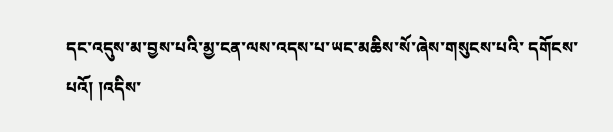དང་འདུས་མ་བྱས་པའི་མྱ་ངན་ལས་འདས་པ་ཡང་མཆིས་སོ་ཞེས་གསུངས་པའི་ དགོངས་པའོ། །འདིས་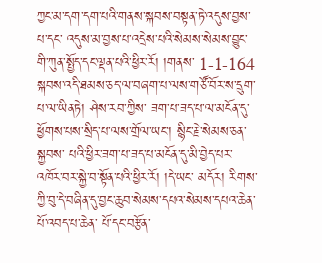ཀྱང་མ་དག་དག་པའི་གནས་སྐབས་བསྟན་ཏེ་འདུས་བྱས་པ་དང་ འདུས་མ་བྱས་པ་འདྲེས་པའི་སེམས་སེམས་བྱུང་གི་ཀུན་སྤྱོད་དང་ལྡན་པའི་ཕྱིར་རོ། །གནས་ 1-1-164 སྐབས་འདི་ཐམས་ཅད་ལ་བཞག་པ་ལས་གཙོ་བོར་ས་དྲུག་པ་ལ་ཡིནཏེ། ཤེས་རབ་ཀྱིས་ ཟག་པ་ཟད་པ་ལ་མངོན་དུ་ཕྱོགས་པས་སྲིད་པ་ལས་གྲོལ་ཡང་། སྙིང་རྗེ་སེམས་ཅན་སྐྱབས་ པའི་ཕྱིར་ཟག་པ་ཟད་པ་མངོན་དུ་མི་བྱེད་པར་འཁོར་བར་སྐྱེ་བ་སྟོན་པའི་ཕྱིར་རོ། །དེ་ཡང་ མདོར། རིགས་ཀྱི་བུ་དེ་བཞིན་དུ་བྱང་ཆུབ་སེམས་དཔའ་སེམས་དཔའ་ཆེན་པོ་འབད་པ་ཆེན་ པོ་དང་བརྩོན་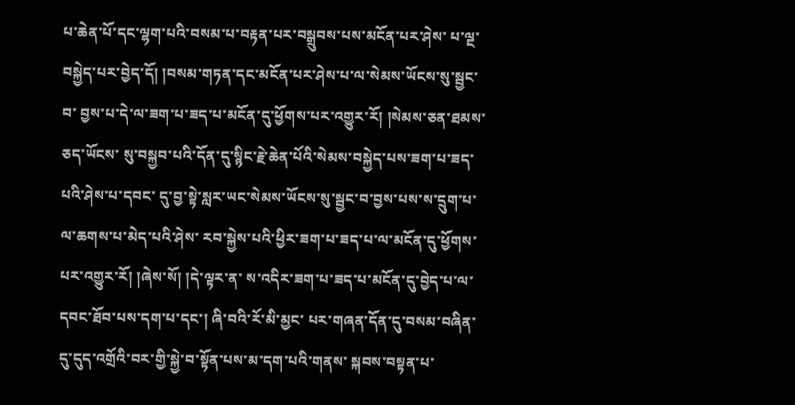པ་ཆེན་པོ་དང་ལྷག་པའི་བསམ་པ་བརྟན་པར་བསྒྲུབས་པས་མངོན་པར་ཤེས་ པ་ལྔ་བསྐྱེད་པར་བྱེད་དོ། །བསམ་གཏན་དང་མངོན་པར་ཤེས་པ་ལ་སེམས་ཡོངས་སུ་སྦྱང་བ་ བྱས་པ་དེ་ལ་ཟག་པ་ཟད་པ་མངོན་དུ་ཕྱོགས་པར་འགྱུར་རོ། །སེམས་ཅན་ཐམས་ཅད་ཡོངས་ སུ་བསྐྱབ་པའི་དོན་དུ་སྙིང་རྗེ་ཆེན་པོའི་སེམས་བསྐྱེད་པས་ཟག་པ་ཟད་པའི་ཤེས་པ་དབང་ དུ་བྱ་སྟེ་སླར་ཡང་སེམས་ཡོངས་སུ་སྦྱང་བ་བྱས་པས་ས་དྲུག་པ་ལ་ཆགས་པ་མེད་པའི་ཤེས་ རབ་སྐྱེས་པའི་ཕྱིར་ཟག་པ་ཟད་པ་ལ་མངོན་དུ་ཕྱོགས་པར་འགྱུར་རོ། །ཞེས་སོ། །དེ་ལྟར་ན་ ས་འདིར་ཟག་པ་ཟད་པ་མངོན་དུ་བྱེད་པ་ལ་དབང་ཐོབ་པས་དག་པ་དང་། ཞི་བའི་རོ་མི་མྱང་ པར་གཞན་དོན་དུ་བསམ་བཞིན་དུ་དུད་འགྲོའི་བར་གྱི་སྐྱེ་བ་སྟོན་པས་མ་དག་པའི་གནས་ སྐབས་བསྟན་པ་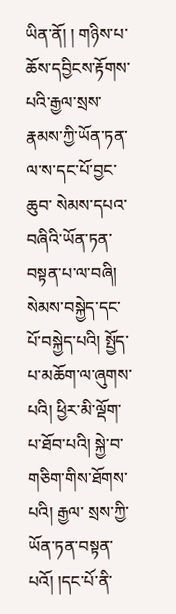ཡིན་ནོ། ། གཉིས་པ་ཆོས་དབྱིངས་རྟོགས་པའི་རྒྱལ་སྲས་རྣམས་ཀྱི་ཡོན་ཏན་ལ་ས་དང་པོ་བྱང་ཆུབ་ སེམས་དཔའ་བཞིའི་ཡོན་ཏན་བསྟན་པ་ལ་བཞི། སེམས་བསྐྱེད་དང་པོ་བསྐྱེད་པའི། སྤྱོད་ པ་མཆོག་ལ་ཞུགས་པའི། ཕྱིར་མི་ལྡོག་པ་ཐོབ་པའི། སྐྱེ་བ་གཅིག་གིས་ཐོགས་པའི། རྒྱལ་ སྲས་ཀྱི་ཡོན་ཏན་བསྟན་པའོ། །དང་པོ་ནི་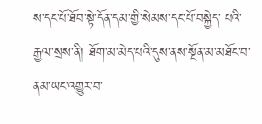ས་དང་པོ་ཐོབ་སྟེ་དོན་དམ་གྱི་སེམས་དང་པོ་བསྐྱེད་ པའི་རྒྱལ་སྲས་ནི། ཐོག་མ་མེད་པའི་དུས་ནས་སྔོན་མ་མཐོང་བ་ནམ་ཡང་འགྱུར་བ་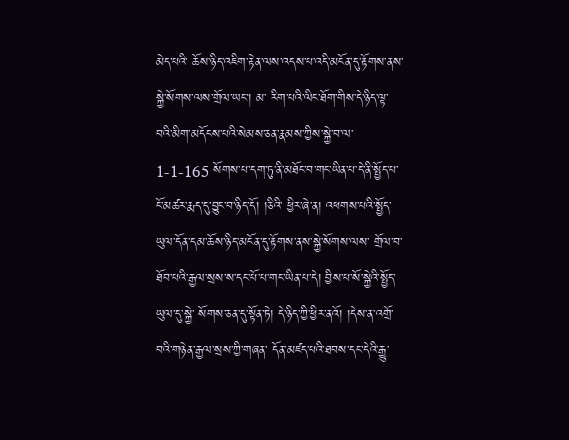མེད་པའི་ ཆོས་ཉིད་འཇིག་རྟེན་ལས་འདས་པ་འདི་མངོན་དུ་རྟོགས་ནས་སྐྱེ་སོགས་ལས་གྲོལ་ཡང་། མ་ རིག་པའི་ལིང་ཐོག་གིས་དེ་ཉིད་ལྟ་བའི་མིག་མདོངས་པའི་སེམས་ཅན་རྣམས་ཀྱིས་སྐྱེ་བ་ལ་ 1-1-165 སོགས་པ་དག་ཏུ་ནི་མཐོང་བ་གང་ཡིན་པ་དེ་ནི་སྤྱོད་པ་ངོ་མཚར་རྨད་དུ་བྱུང་བ་ཉིད་དོ། །ཅིའི་ ཕྱིར་ཞེ་ན། འཕགས་པའི་སྤྱོད་ཡུལ་དོན་དམ་ཆོས་ཉིད་མངོན་དུ་རྟོགས་ནས་སྐྱེ་སོགས་ལས་ གྲོལ་བ་ཐོབ་པའི་རྒྱལ་སྲས་ས་དང་པོ་པ་གང་ཡིན་པ་དེ། བྱིས་པ་སོ་སྐྱེའི་སྤྱོད་ཡུལ་དུ་སྐྱེ་ སོགས་ཅན་དུ་སྟོན་ཏེ། དེ་ཉིད་ཀྱི་ཕྱིར་ནའོ། །དེས་ན་འགྲོ་བའི་གཉེན་རྒྱལ་སྲས་ཀྱི་གཞན་ དོན་མཛད་པའི་ཐབས་དང་དེའི་རྒྱུ་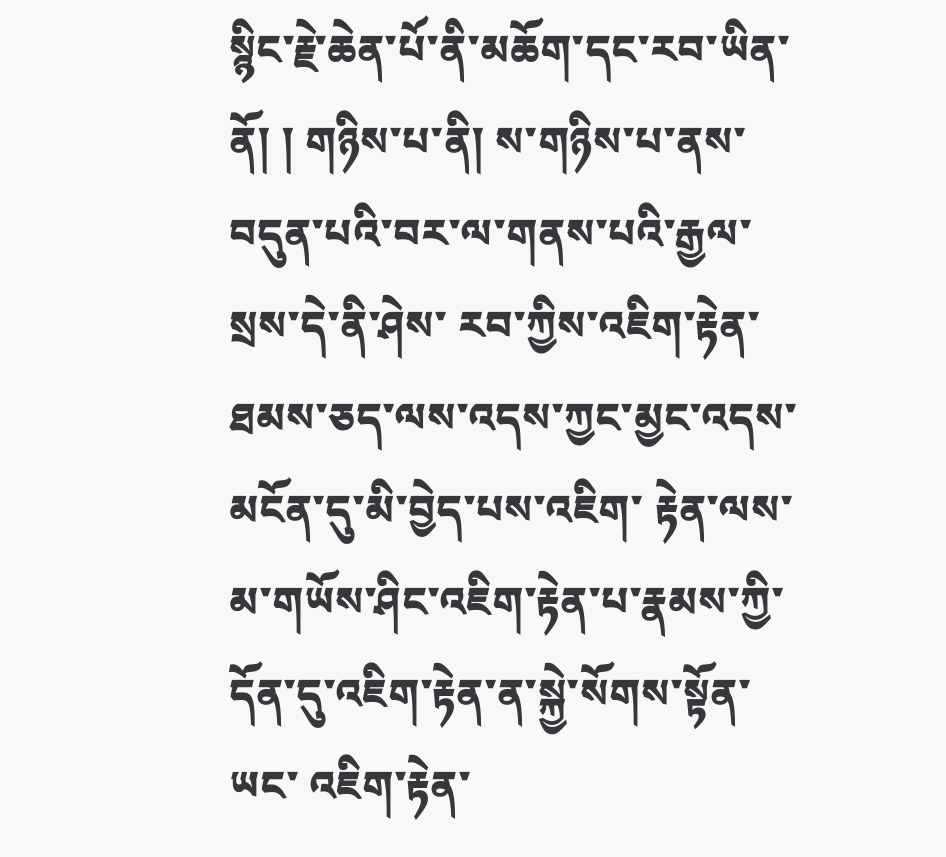སྙིང་རྗེ་ཆེན་པོ་ནི་མཆོག་དང་རབ་ཡིན་ནོ། ། གཉིས་པ་ནི། ས་གཉིས་པ་ནས་བདུན་པའི་བར་ལ་གནས་པའི་རྒྱལ་སྲས་དེ་ནི་ཤེས་ རབ་ཀྱིས་འཇིག་རྟེན་ཐམས་ཅད་ལས་འདས་ཀྱང་མྱང་འདས་མངོན་དུ་མི་བྱེད་པས་འཇིག་ རྟེན་ལས་མ་གཡོས་ཤིང་འཇིག་རྟེན་པ་རྣམས་ཀྱི་དོན་དུ་འཇིག་རྟེན་ན་སྐྱེ་སོགས་སྟོན་ཡང་ འཇིག་རྟེན་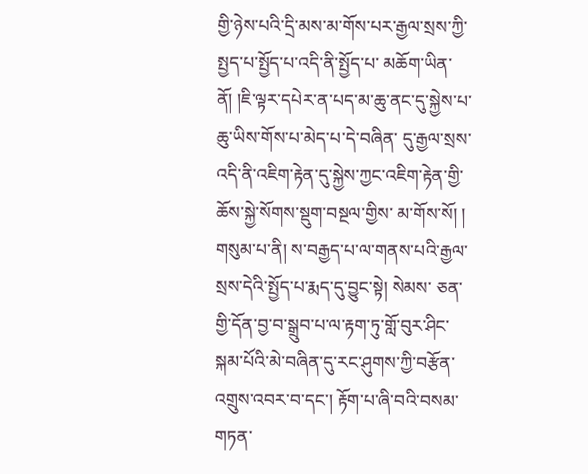གྱི་ཉེས་པའི་དྲི་མས་མ་གོས་པར་རྒྱལ་སྲས་ཀྱི་སྤྱད་པ་སྤྱོད་པ་འདི་ནི་སྤྱོད་པ་ མཆོག་ཡིན་ནོ། །ཇི་ལྟར་དཔེར་ན་པད་མ་ཆུ་ནང་དུ་སྐྱེས་པ་ཆུ་ཡིས་གོས་པ་མེད་པ་དེ་བཞིན་ དུ་རྒྱལ་སྲས་འདི་ནི་འཇིག་རྟེན་དུ་སྐྱེས་ཀྱང་འཇིག་རྟེན་གྱི་ཆོས་སྐྱེ་སོགས་སྡུག་བསྔལ་གྱིས་ མ་གོས་སོ། ། གསུམ་པ་ནི། ས་བརྒྱད་པ་ལ་གནས་པའི་རྒྱལ་སྲས་དེའི་སྤྱོད་པ་རྨད་དུ་བྱུང་སྟེ། སེམས་ ཅན་གྱི་དོན་བྱ་བ་སྒྲུབ་པ་ལ་རྟག་ཏུ་གློ་བུར་ཤིང་སྐམ་པོའི་མེ་བཞིན་དུ་རང་ཤུགས་ཀྱི་བརྩོན་ འགྲུས་འབར་བ་དང་། རྟོག་པ་ཞི་བའི་བསམ་གཏན་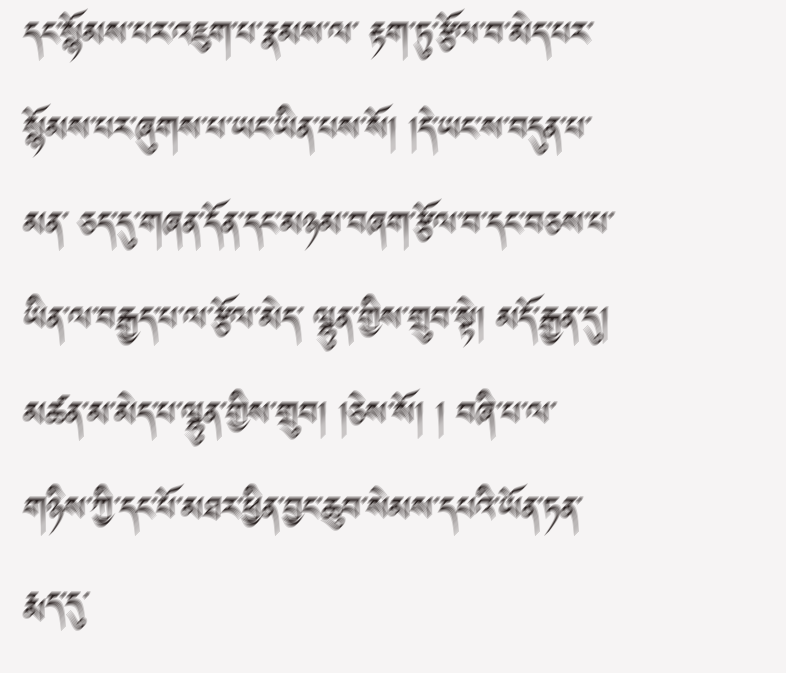དང་སྙོམས་པར་འཇུག་པ་རྣམས་ལ་ རྟག་ཏུ་རྩོལ་བ་མེད་པར་སྙོམས་པར་ཞུགས་པ་ཡང་ཡིན་པས་སོ། །དེ་ཡང་ས་བདུན་པ་མན་ ཅད་དུ་གཞན་དོན་དང་མཉམ་བཞག་རྩོལ་བ་དང་བཅས་པ་ཡིན་ལ་བརྒྱད་པ་ལ་རྩོལ་མེད་ ལྷུན་གྱིས་གྲུབ་སྟེ། མདོ་རྒྱན་དུ། མཚན་མ་མེད་པ་ལྷུན་གྱིས་གྲུབ། །ཅེས་སོ། ། བཞི་པ་ལ་གཉིས་ཀྱི་དང་པོ་མཐར་ཕྱིན་བྱང་ཆུབ་སེམས་དཔའི་ཡོན་ཏན་རྨད་དུ་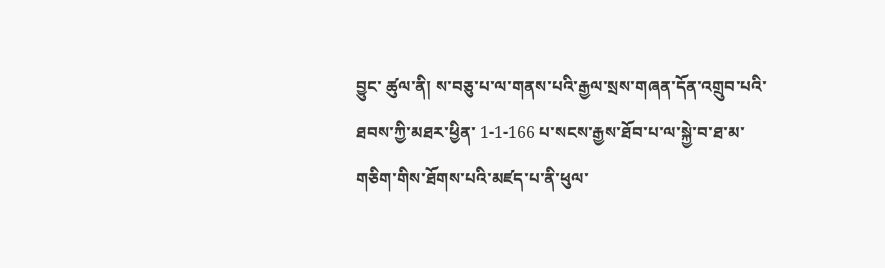བྱུང་ ཚུལ་ནི། ས་བཅུ་པ་ལ་གནས་པའི་རྒྱལ་སྲས་གཞན་དོན་འགྲུབ་པའི་ཐབས་ཀྱི་མཐར་ཕྱིན་ 1-1-166 པ་སངས་རྒྱས་ཐོབ་པ་ལ་སྐྱེ་བ་ཐ་མ་གཅིག་གིས་ཐོགས་པའི་མཛད་པ་ནི་ཕུལ་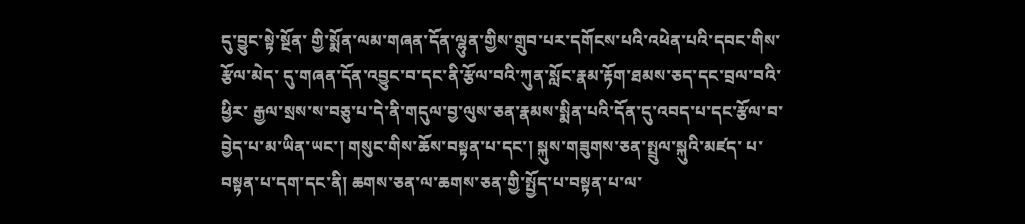དུ་བྱུང་སྟེ་སྔོན་ གྱི་སྨོན་ལམ་གཞན་དོན་ལྷུན་གྱིས་གྲུབ་པར་དགོངས་པའི་འཕེན་པའི་དབང་གིས་རྩོལ་མེད་ དུ་གཞན་དོན་འབྱུང་བ་དང་ནི་རྩོལ་བའི་ཀུན་སློང་རྣམ་རྟོག་ཐམས་ཅད་དང་བྲལ་བའི་ཕྱིར་ རྒྱལ་སྲས་ས་བཅུ་པ་དེ་ནི་གདུལ་བྱ་ལུས་ཅན་རྣམས་སྨིན་པའི་དོན་དུ་འབད་པ་དང་རྩོལ་བ་ བྱེད་པ་མ་ཡིན་ཡང་། གསུང་གིས་ཆོས་བསྟན་པ་དང་། སྐུས་གཟུགས་ཅན་སྤྲུལ་སྐུའི་མཛད་ པ་བསྟན་པ་དག་དང་ནི། ཆགས་ཅན་ལ་ཆགས་ཅན་གྱི་སྤྱོད་པ་བསྟན་པ་ལ་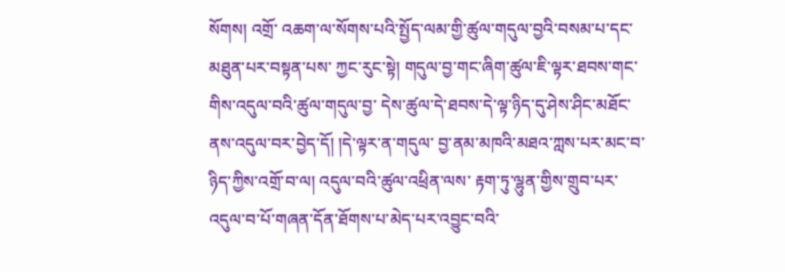སོགས། འགྲོ་ འཆག་ལ་སོགས་པའི་སྤྱོད་ལམ་གྱི་ཚུལ་གདུལ་བྱའི་བསམ་པ་དང་མཐུན་པར་བསྟན་པས་ ཀྱང་རུང་སྟེ། གདུལ་བྱ་གང་ཞིག་ཚུལ་ཇི་ལྟར་ཐབས་གང་གིས་འདུལ་བའི་ཚུལ་གདུལ་བྱ་ དེས་ཚུལ་དེ་ཐབས་དེ་ལྟ་ཉིད་དུ་ཤེས་ཤིང་མཐོང་ནས་འདུལ་བར་བྱེད་དོ། །དེ་ལྟར་ན་གདུལ་ བྱ་ནམ་མཁའི་མཐའ་ཀླས་པར་མང་བ་ཉིད་ཀྱིས་འགྲོ་བ་ལ། འདུལ་བའི་ཚུལ་འཕྲིན་ལས་ རྟག་ཏུ་ལྷུན་གྱིས་གྲུབ་པར་འདུལ་བ་པོ་གཞན་དོན་ཐོགས་པ་མེད་པར་འབྱུང་བའི་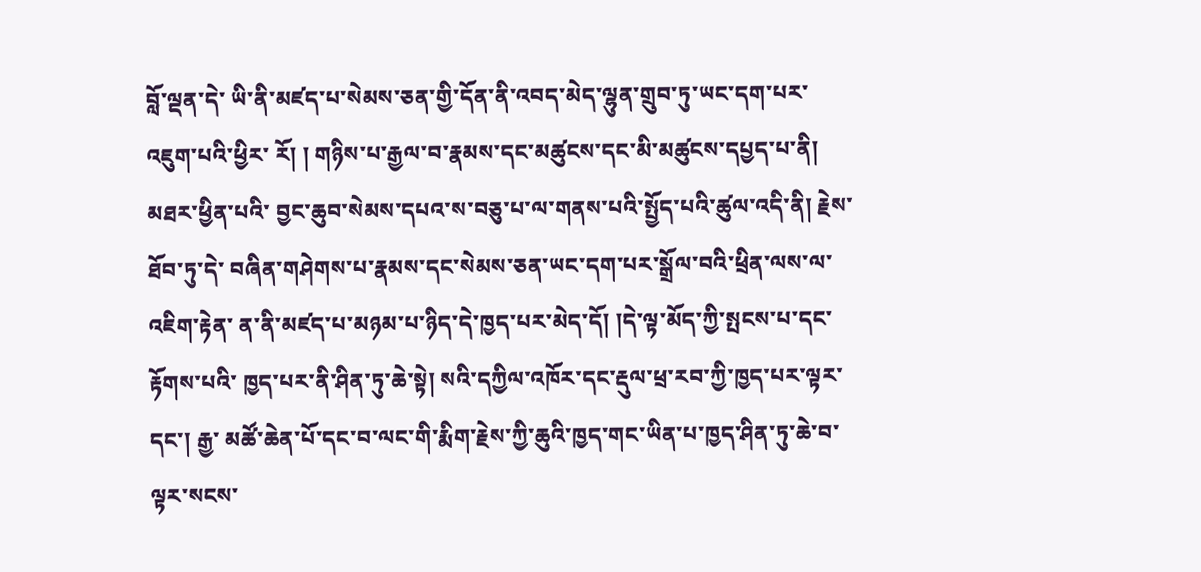བློ་ལྡན་དེ་ ཡི་ནི་མཛད་པ་སེམས་ཅན་གྱི་དོན་ནི་འབད་མེད་ལྷུན་གྲུབ་ཏུ་ཡང་དག་པར་འཇུག་པའི་ཕྱིར་ རོ། ། གཉིས་པ་རྒྱལ་བ་རྣམས་དང་མཚུངས་དང་མི་མཚུངས་དཔྱད་པ་ནི། མཐར་ཕྱིན་པའི་ བྱང་ཆུབ་སེམས་དཔའ་ས་བཅུ་པ་ལ་གནས་པའི་སྤྱོད་པའི་ཚུལ་འདི་ནི། རྗེས་ཐོབ་ཏུ་དེ་ བཞིན་གཤེགས་པ་རྣམས་དང་སེམས་ཅན་ཡང་དག་པར་སྒྲོལ་བའི་ཕྲིན་ལས་ལ་འཇིག་རྟེན་ ན་ནི་མཛད་པ་མཉམ་པ་ཉིད་དེ་ཁྱད་པར་མེད་དོ། །དེ་ལྟ་མོད་ཀྱི་སྤངས་པ་དང་རྟོགས་པའི་ ཁྱད་པར་ནི་ཤིན་ཏུ་ཆེ་སྟེ། སའི་དཀྱིལ་འཁོར་དང་རྡུལ་ཕྲ་རབ་ཀྱི་ཁྱད་པར་ལྟར་དང་། རྒྱ་ མཚོ་ཆེན་པོ་དང་བ་ལང་གི་རྨིག་རྗེས་ཀྱི་ཆུའི་ཁྱད་གང་ཡིན་པ་ཁྱད་ཤིན་ཏུ་ཆེ་བ་ལྟར་སངས་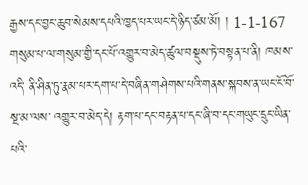རྒྱས་དང་བྱང་ཆུབ་སེམས་དཔའི་ཁྱད་པར་ཡང་དེ་ཉིད་ཙམ་མོ། ། 1-1-167 གསུམ་པ་ལ་གསུམ་གྱི་དང་པོ་འགྱུར་བ་མེད་ཚུལ་བསྡུས་ཏེ་བསྟན་པ་ནི། ཁམས་འདི་ ནི་ཤིན་ཏུ་རྣམ་པར་དག་པ་དེ་བཞིན་གཤེགས་པའི་གནས་སྐབས་ན་ཡང་ངོ་བོ་སྔ་མ་ལས་ འགྱུར་བ་མེད་དེ། རྟག་པ་དང་བརྟན་པ་དང་ཞི་བ་དང་གཡུང་དྲུང་ཡིན་པའི་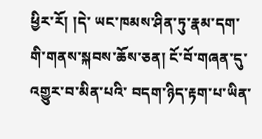ཕྱིར་རོ། །དེ་ ཡང་ཁམས་ཤིན་ཏུ་རྣམ་དག་གི་གནས་སྐབས་ཆོས་ཅན། ངོ་བོ་གཞན་དུ་འགྱུར་བ་མིན་པའི་ བདག་ཉིད་རྟག་པ་ཡིན་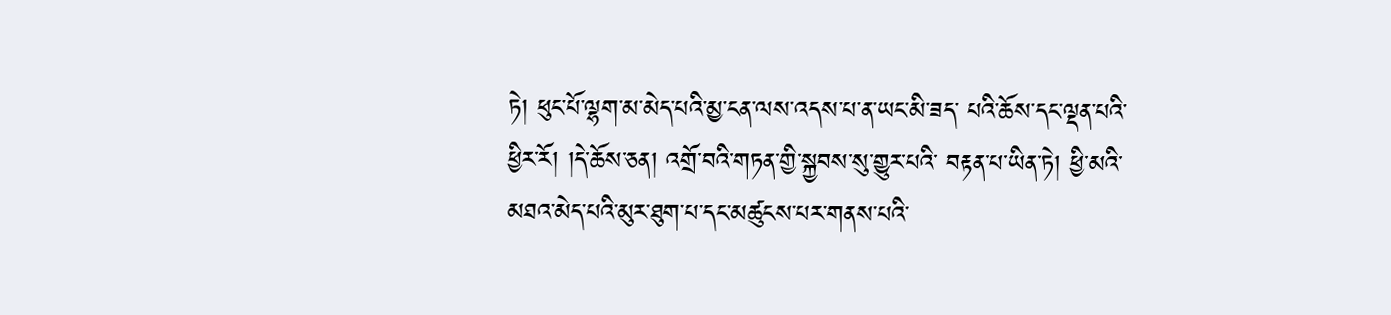ཏེ། ཕུང་པོ་ལྷག་མ་མེད་པའི་མྱ་ངན་ལས་འདས་པ་ན་ཡང་མི་ཟད་ པའི་ཆོས་དང་ལྡན་པའི་ཕྱིར་རོ། །དེ་ཆོས་ཅན། འགྲོ་བའི་གཏན་གྱི་སྐྱབས་སུ་གྱུར་པའི་ བརྟན་པ་ཡིན་ཏེ། ཕྱི་མའི་མཐའ་མེད་པའི་མུར་ཐུག་པ་དང་མཚུངས་པར་གནས་པའི་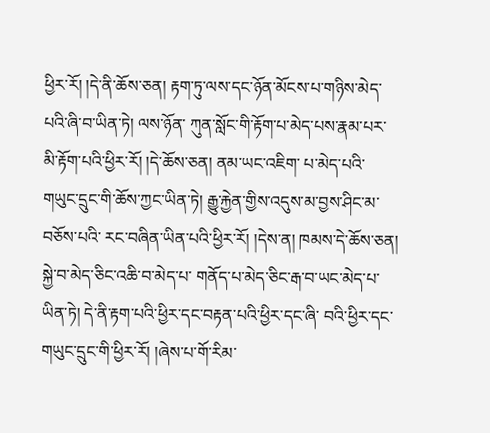ཕྱིར་རོ། །དེ་ནི་ཆོས་ཅན། རྟག་ཏུ་ལས་དང་ཉོན་མོངས་པ་གཉིས་མེད་པའི་ཞི་བ་ཡིན་ཏེ། ལས་ཉོན་ ཀུན་སློང་གི་རྟོག་པ་མེད་པས་རྣམ་པར་མི་རྟོག་པའི་ཕྱིར་རོ། །དེ་ཆོས་ཅན། ནམ་ཡང་འཇིག་ པ་མེད་པའི་གཡུང་དྲུང་གི་ཆོས་ཀྱང་ཡིན་ཏེ། རྒྱུ་རྐྱེན་གྱིས་འདུས་མ་བྱས་ཤིང་མ་བཅོས་པའི་ རང་བཞིན་ཡིན་པའི་ཕྱིར་རོ། །དེས་ན། ཁམས་དེ་ཆོས་ཅན། སྐྱེ་བ་མེད་ཅིང་འཆི་བ་མེད་པ་ གནོད་པ་མེད་ཅིང་རྒ་བ་ཡང་མེད་པ་ཡིན་ཏེ། དེ་ནི་རྟག་པའི་ཕྱིར་དང་བརྟན་པའི་ཕྱིར་དང་ཞི་ བའི་ཕྱིར་དང་གཡུང་དྲུང་གི་ཕྱིར་རོ། །ཞེས་པ་གོ་རིམ་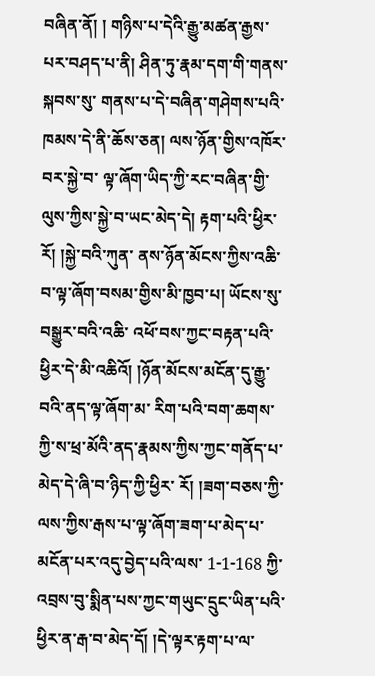བཞིན་ནོ། ། གཉིས་པ་དེའི་རྒྱུ་མཚན་རྒྱས་པར་བཤད་པ་ནི། ཤིན་ཏུ་རྣམ་དག་གི་གནས་སྐབས་སུ་ གནས་པ་དེ་བཞིན་གཤེགས་པའི་ཁམས་དེ་ནི་ཆོས་ཅན། ལས་ཉོན་གྱིས་འཁོར་བར་སྐྱེ་བ་ ལྟ་ཞོག་ཡིད་ཀྱི་རང་བཞིན་གྱི་ལུས་ཀྱིས་སྐྱེ་བ་ཡང་མེད་དེ། རྟག་པའི་ཕྱིར་རོ། །སྐྱེ་བའི་ཀུན་ ནས་ཉོན་མོངས་ཀྱིས་འཆི་བ་ལྟ་ཞོག་བསམ་གྱིས་མི་ཁྱབ་པ། ཡོངས་སུ་བསྒྱུར་བའི་འཆི་ འཕོ་བས་ཀྱང་བརྟན་པའི་ཕྱིར་དེ་མི་འཆིའོ། །ཉོན་མོངས་མངོན་དུ་རྒྱུ་བའི་ནད་ལྟ་ཞོག་མ་ རིག་པའི་བག་ཆགས་ཀྱི་ས་ཕྲ་མོའི་ནད་རྣམས་ཀྱིས་ཀྱང་གནོད་པ་མེད་དེ་ཞི་བ་ཉིད་ཀྱི་ཕྱིར་ རོ། །ཟག་བཅས་ཀྱི་ལས་ཀྱིས་རྒས་པ་ལྟ་ཞོག་ཟག་པ་མེད་པ་མངོན་པར་འདུ་བྱེད་པའི་ལས་ 1-1-168 ཀྱི་འབྲས་བུ་སྨིན་པས་ཀྱང་གཡུང་དྲུང་ཡིན་པའི་ཕྱིར་ན་རྒ་བ་མེད་དོ། །དེ་ལྟར་རྟག་པ་ལ་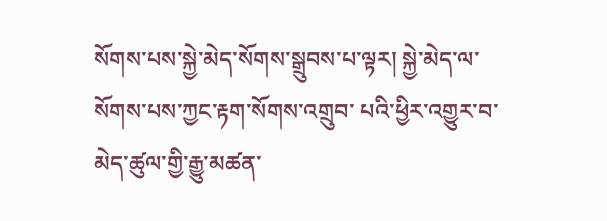སོགས་པས་སྐྱེ་མེད་སོགས་སྒྲུབས་པ་ལྟར། སྐྱེ་མེད་ལ་སོགས་པས་ཀྱང་རྟག་སོགས་འགྲུབ་ པའི་ཕྱིར་འགྱུར་བ་མེད་ཚུལ་གྱི་རྒྱུ་མཚན་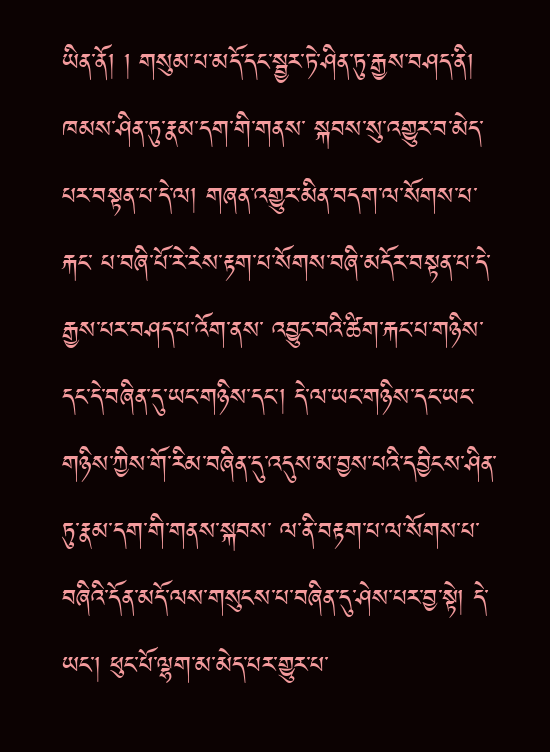ཡིན་ནོ། ། གསུམ་པ་མདོ་དང་སྦྱར་ཏེ་ཤིན་ཏུ་རྒྱས་བཤད་ནི། ཁམས་ཤིན་ཏུ་རྣམ་དག་གི་གནས་ སྐབས་སུ་འགྱུར་བ་མེད་པར་བསྟན་པ་དེ་ལ། གཞན་འགྱུར་མིན་བདག་ལ་སོགས་པ་རྐང་ པ་བཞི་པོ་རེ་རེས་རྟག་པ་སོགས་བཞི་མདོར་བསྟན་པ་དེ་རྒྱས་པར་བཤད་པ་འོག་ནས་ འབྱུང་བའི་ཚིག་རྐང་པ་གཉིས་དང་དེ་བཞིན་དུ་ཡང་གཉིས་དང་། དེ་ལ་ཡང་གཉིས་དང་ཡང་ གཉིས་ཀྱིས་གོ་རིམ་བཞིན་དུ་འདུས་མ་བྱས་པའི་དབྱིངས་ཤིན་ཏུ་རྣམ་དག་གི་གནས་སྐབས་ ལ་ནི་བརྟག་པ་ལ་སོགས་པ་བཞིའི་དོན་མདོ་ལས་གསུངས་པ་བཞིན་དུ་ཤེས་པར་བྱ་སྟེ། དེ་ ཡང་། ཕུང་པོ་ལྷག་མ་མེད་པར་གྱུར་པ་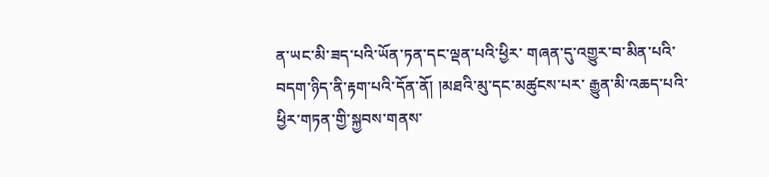ན་ཡང་མི་ཟད་པའི་ཡོན་ཏན་དང་ལྡན་པའི་ཕྱིར་ གཞན་དུ་འགྱུར་བ་མིན་པའི་བདག་ཉིད་ནི་རྟག་པའི་དོན་ནོ། །མཐའི་མུ་དང་མཚུངས་པར་ རྒྱུན་མི་འཆད་པའི་ཕྱིར་གཏན་གྱི་སྐྱབས་གནས་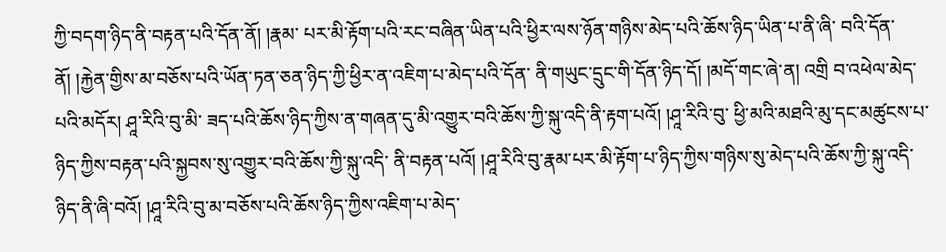ཀྱི་བདག་ཉིད་ནི་བརྟན་པའི་དོན་ནོ། །རྣམ་ པར་མི་རྟོག་པའི་རང་བཞིན་ཡིན་པའི་ཕྱིར་ལས་ཉོན་གཉིས་མེད་པའི་ཆོས་ཉིད་ཡིན་པ་ནི་ཞི་ བའི་དོན་ནོ། །རྐྱེན་གྱིས་མ་བཅོས་པའི་ཡོན་ཏན་ཅན་ཉིད་ཀྱི་ཕྱིར་ན་འཇིག་པ་མེད་པའི་དོན་ ནི་གཡུང་དྲུང་གི་དོན་ཉིད་དོ། །མདོ་གང་ཞེ་ན། འགྲི བ་འཕེལ་མེད་པའི་མདོར། ཤཱ་རིའི་བུ་མི་ ཟད་པའི་ཆོས་ཉིད་ཀྱིས་ན་གཞན་དུ་མི་འགྱུར་བའི་ཆོས་ཀྱི་སྐུ་འདི་ནི་རྟག་པའོ། །ཤཱ་རིའི་བུ་ ཕྱི་མའི་མཐའི་མུ་དང་མཚུངས་པ་ཉིད་ཀྱིས་བརྟན་པའི་སྐྱབས་སུ་འགྱུར་བའི་ཆོས་ཀྱི་སྐུ་འདི་ ནི་བརྟན་པའོ། །ཤཱ་རིའི་བུ་རྣམ་པར་མི་རྟོག་པ་ཉིད་ཀྱིས་གཉིས་སུ་མེད་པའི་ཆོས་ཀྱི་སྐུ་འདི་ ཉིད་ནི་ཞི་བའོ། །ཤཱ་རིའི་བུ་མ་བཅོས་པའི་ཆོས་ཉིད་ཀྱིས་འཇིག་པ་མེད་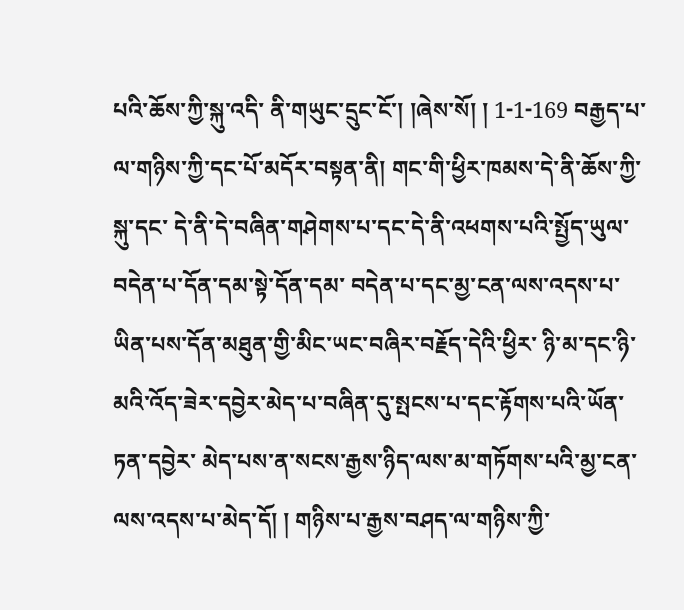པའི་ཆོས་ཀྱི་སྐུ་འདི་ ནི་གཡུང་དྲུང་ངོ་། །ཞེས་སོ། ། 1-1-169 བརྒྱད་པ་ལ་གཉིས་ཀྱི་དང་པོ་མདོར་བསྟན་ནི། གང་གི་ཕྱིར་ཁམས་དེ་ནི་ཆོས་ཀྱི་སྐུ་དང་ དེ་ནི་དེ་བཞིན་གཤེགས་པ་དང་དེ་ནི་འཕགས་པའི་སྤྱོད་ཡུལ་བདེན་པ་དོན་དམ་སྟེ་དོན་དམ་ བདེན་པ་དང་མྱ་ངན་ལས་འདས་པ་ཡིན་པས་དོན་མཐུན་གྱི་མིང་ཡང་བཞིར་བརྗོད་དེའི་ཕྱིར་ ཉི་མ་དང་ཉི་མའི་འོད་ཟེར་དབྱེར་མེད་པ་བཞིན་དུ་སྤངས་པ་དང་རྟོགས་པའི་ཡོན་ཏན་དབྱེར་ མེད་པས་ན་སངས་རྒྱས་ཉིད་ལས་མ་གཏོགས་པའི་མྱ་ངན་ལས་འདས་པ་མེད་དོ། ། གཉིས་པ་རྒྱས་བཤད་ལ་གཉིས་ཀྱི་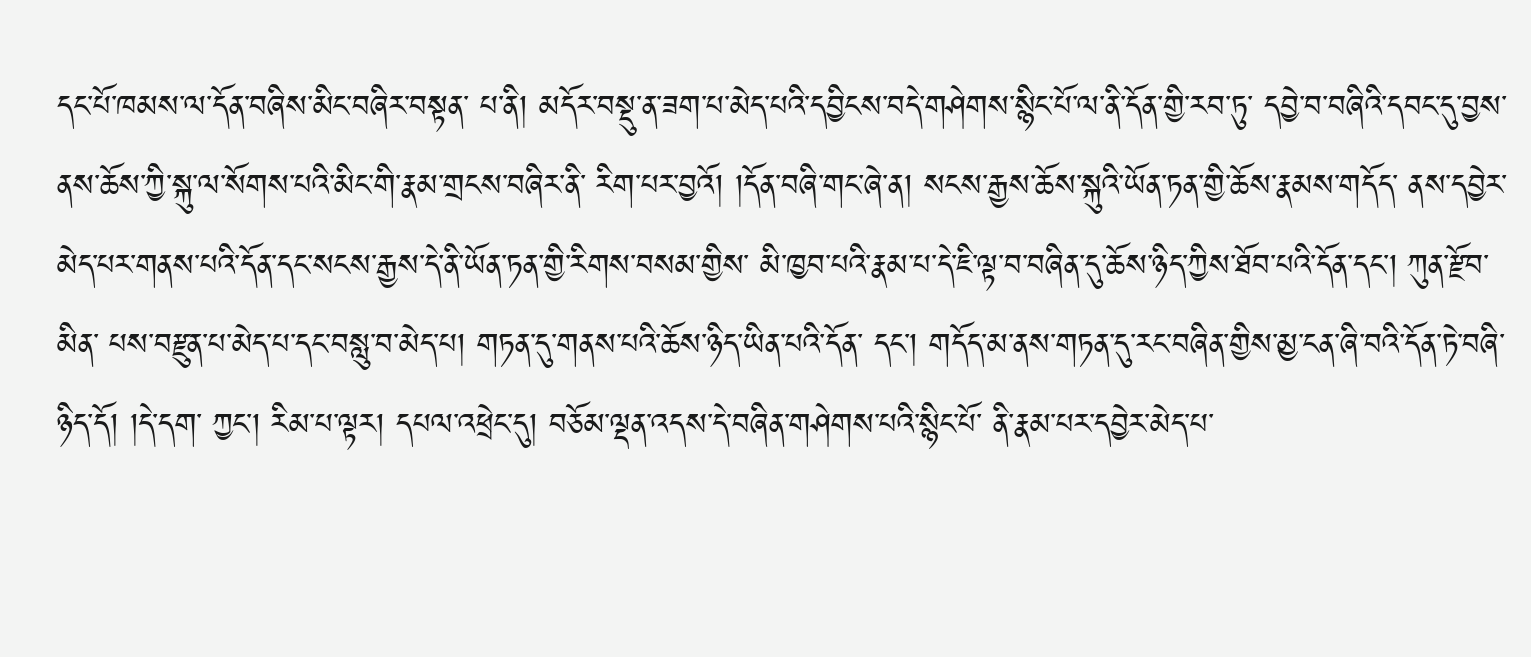དང་པོ་ཁམས་ལ་དོན་བཞིས་མིང་བཞིར་བསྟན་ པ་ནི། མདོར་བསྡུ་ན་ཟག་པ་མེད་པའི་དབྱིངས་བདེ་གཤེགས་སྙིང་པོ་ལ་ནི་དོན་གྱི་རབ་ཏུ་ དབྱེ་བ་བཞིའི་དབང་དུ་བྱས་ནས་ཆོས་ཀྱི་སྐུ་ལ་སོགས་པའི་མིང་གི་རྣམ་གྲངས་བཞིར་ནི་ རིག་པར་བྱའོ། །དོན་བཞི་གང་ཞེ་ན། སངས་རྒྱས་ཆོས་སྐུའི་ཡོན་ཏན་གྱི་ཆོས་རྣམས་གདོད་ ནས་དབྱེར་མེད་པར་གནས་པའི་དོན་དང་སངས་རྒྱས་དེ་ནི་ཡོན་ཏན་གྱི་རིགས་བསམ་གྱིས་ མི་ཁྱབ་པའི་རྣམ་པ་དེ་ཇི་ལྟ་བ་བཞིན་དུ་ཆོས་ཉིད་ཀྱིས་ཐོབ་པའི་དོན་དང་། ཀུན་རྫོབ་མིན་ པས་བརྫུན་པ་མེད་པ་དང་བསླུ་བ་མེད་པ། གཏན་དུ་གནས་པའི་ཆོས་ཉིད་ཡིན་པའི་དོན་ དང་། གདོད་མ་ནས་གཏན་དུ་རང་བཞིན་གྱིས་མྱ་ངན་ཞི་བའི་དོན་ཏེ་བཞི་ཉིད་དོ། །དེ་དག་ ཀྱང་། རིམ་པ་ལྟར། དཔལ་འཕྲེང་དུ། བཅོམ་ལྡན་འདས་དེ་བཞིན་གཤེགས་པའི་སྙིང་པོ་ ནི་རྣམ་པར་དབྱེར་མེད་པ་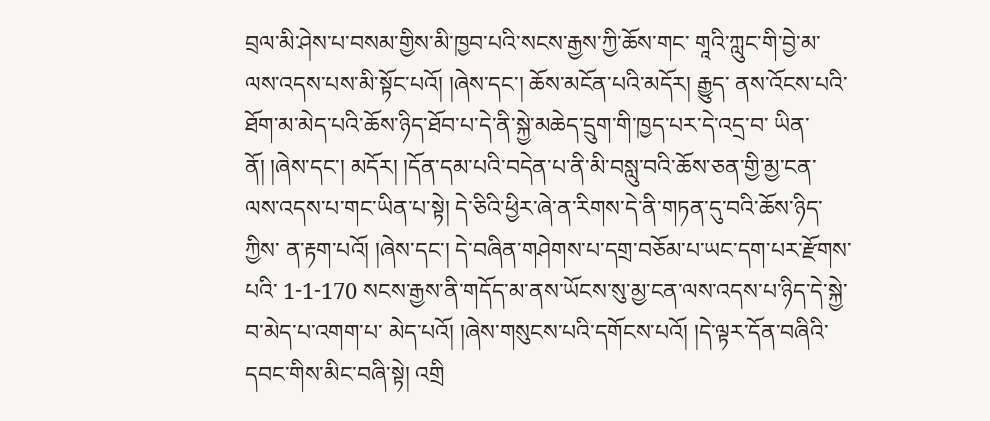བྲལ་མི་ཤེས་པ་བསམ་གྱིས་མི་ཁྱབ་པའི་སངས་རྒྱས་ཀྱི་ཆོས་གང་ གཱའི་ཀླུང་གི་བྱེ་མ་ལས་འདས་པས་མི་སྟོང་པའོ། །ཞེས་དང་། ཆོས་མངོན་པའི་མདོར། རྒྱུད་ ནས་འོངས་པའི་ཐོག་མ་མེད་པའི་ཆོས་ཉིད་ཐོབ་པ་དེ་ནི་སྐྱེ་མཆེད་དྲུག་གི་ཁྱད་པར་དེ་འདྲ་བ་ ཡིན་ནོ། །ཞེས་དང་། མདོར། །དོན་དམ་པའི་བདེན་པ་ནི་མི་བསླུ་བའི་ཆོས་ཅན་གྱི་མྱ་ངན་ ལས་འདས་པ་གང་ཡིན་པ་སྟེ། དེ་ཅིའི་ཕྱིར་ཞེ་ན་རིགས་དེ་ནི་གཏན་དུ་བའི་ཆོས་ཉིད་ཀྱིས་ ན་རྟག་པའོ། །ཞེས་དང་། དེ་བཞིན་གཤེགས་པ་དགྲ་བཅོམ་པ་ཡང་དག་པར་རྫོགས་པའི་ 1-1-170 སངས་རྒྱས་ནི་གདོད་མ་ནས་ཡོངས་སུ་མྱ་ངན་ལས་འདས་པ་ཉིད་དེ་སྐྱེ་བ་མེད་པ་འགག་པ་ མེད་པའོ། །ཞེས་གསུངས་པའི་དགོངས་པའོ། །དེ་ལྟར་དོན་བཞིའི་དབང་གིས་མིང་བཞི་སྟེ། འགྲི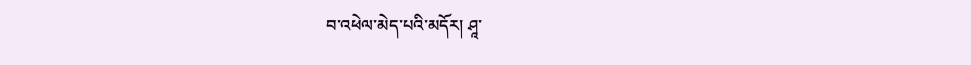བ་འཕེལ་མེད་པའི་མདོར། ཤཱ་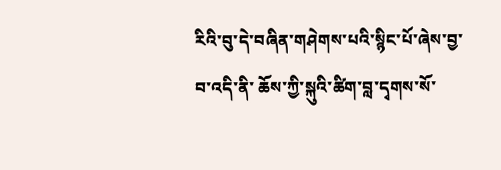རིའི་བུ་དེ་བཞིན་གཤེགས་པའི་སྙིང་པོ་ཞེས་བྱ་བ་འདི་ནི་ ཆོས་ཀྱི་སྐུའི་ཚིག་བླ་དྭགས་སོ་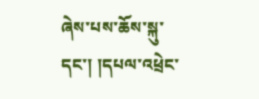ཞེས་པས་ཆོས་སྐུ་དང་། །དཔལ་འཕྲེང་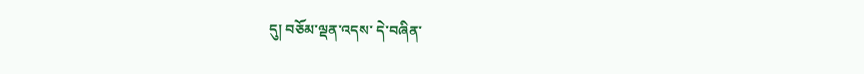དུ། བཅོམ་ལྡན་འདས་ དེ་བཞིན་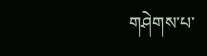གཤེགས་པ་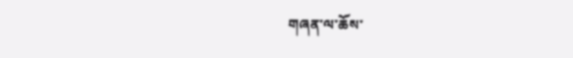གཞན་ལ་ཆོས་